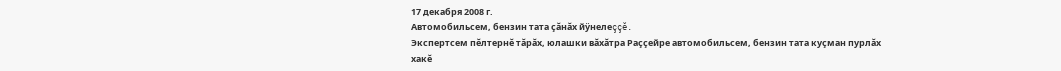17 декабря 2008 г.
Автомобильсем, бензин тата çăнăх йÿнелеççĕ.
Экспертсем пĕлтернĕ тăрăх, юлашки вăхăтра Раççейре автомобильсем, бензин тата куçман пурлăх хакĕ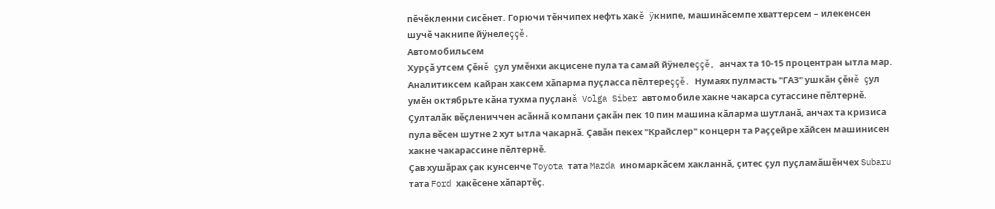пĕчĕкленни сисĕнет. Горючи тĕнчипех нефть хакĕ ÿкнипе, машинăсемпе хваттерсем – илекенсен шучĕ чакнипе йÿнелеççĕ.
Автомобильсем
Хурçă утсем Çĕнĕ çул умĕнхи акцисене пула та самай йÿнелеççĕ, анчах та 10-15 процентран ытла мар. Аналитиксем кайран хаксем хăпарма пуçласса пĕлтереççĕ. Нумаях пулмасть "ГАЗ" ушкăн çĕнĕ çул умĕн октябрьте кăна тухма пуçланă Volga Siber автомобиле хакне чакарса сутассине пĕлтернĕ. Çулталăк вĕçлениччен асăннă компани çакăн пек 10 пин машина кăларма шутланă, анчах та кризиса пула вĕсен шутне 2 хут ытла чакарнă. Çавăн пекех "Крайслер" концерн та Раççейре хăйсен машинисен хакне чакарассине пĕлтернĕ.
Çав хушăрах çак кунсенче Toyota тата Mazda иномаркăсем хакланнă, çитес çул пуçламăшĕнчех Subaru тата Ford хакĕсене хăпартĕç.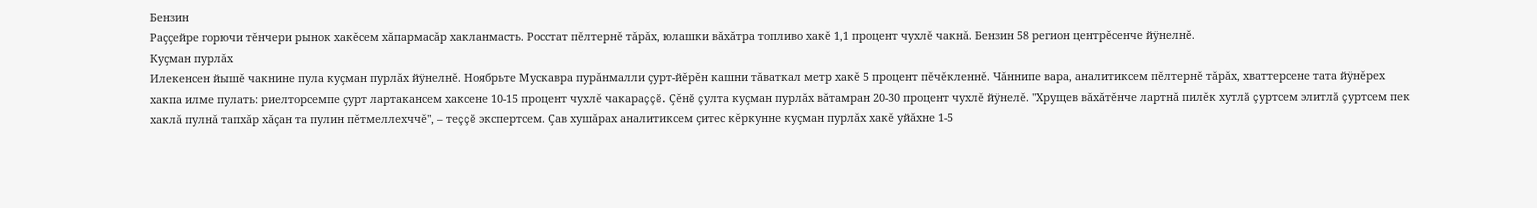Бензин
Раççейре горючи тĕнчери рынок хакĕсем хăпармасăр хакланмасть. Росстат пĕлтернĕ тăрăх, юлашки вăхăтра топливо хакĕ 1,1 процент чухлĕ чакнă. Бензин 58 регион центрĕсенче йÿнелнĕ.
Куçман пурлăх
Илекенсен йышĕ чакнине пула куçман пурлăх йÿнелнĕ. Ноябрьте Мускавра пурăнмалли çурт-йĕрĕн кашни тăваткал метр хакĕ 5 процент пĕчĕкленнĕ. Чăннипе вара, аналитиксем пĕлтернĕ тăрăх, хваттерсене тата йÿнĕрех хакпа илме пулать: риелторсемпе çурт лартакансем хаксене 10-15 процент чухлĕ чакараççĕ. Çĕнĕ çулта куçман пурлăх вăтамран 20-30 процент чухлĕ йÿнелĕ. "Хрущев вăхăтĕнче лартнă пилĕк хутлă çуртсем элитлă çуртсем пек хаклă пулнă тапхăр хăçан та пулин пĕтмеллехччĕ", – теççĕ экспертсем. Çав хушăрах аналитиксем çитес кĕркунне куçман пурлăх хакĕ уйăхне 1-5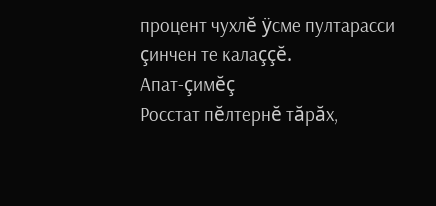процент чухлĕ ÿсме пултарасси çинчен те калаççĕ.
Апат-çимĕç
Росстат пĕлтернĕ тăрăх,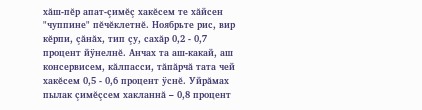хăш-пĕр апат-çимĕç хакĕсем те хăйсен "чуппине" пĕчĕклетнĕ. Ноябрьте рис, вир кĕрпи, çăнăх, тип çу, сахăр 0,2 - 0,7 процент йÿнелнĕ. Анчах та аш-какай, аш консервисем, кăлпасси, тăпăрчă тата чей хакĕсем 0,5 - 0,6 процент ÿснĕ. Уйрăмах пылак çимĕçсем хакланнă – 0,8 процент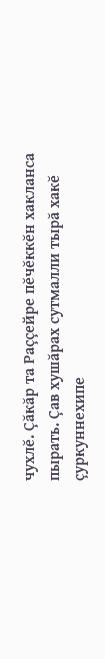чухлĕ. Çăкăр та Раççейре пĕчĕккĕн хакланса пырать. Çав хушăрах сутмалли тырă хакĕ çуркуннехипе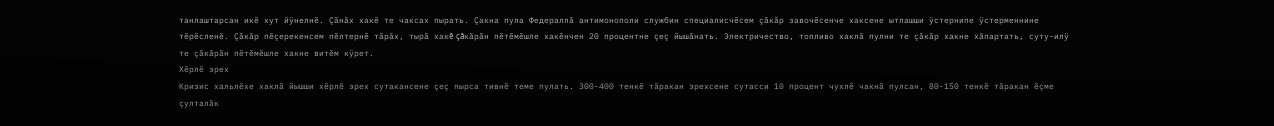танлаштарсан икĕ хут йÿнелнĕ. Çăнăх хакĕ те чаксах пырать. Çакна пула Федераллă антимонополи службин специалисчĕсем çăкăр завочĕсенче хаксене ытлашши ÿстернипе ÿстерменнине тĕрĕсленĕ. Çăкăр пĕçерекенсем пĕлтернĕ тăрăх, тырă хакĕ çăкăрăн пĕтĕмĕшле хакĕнчен 20 процентне çеç йышăнать. Электричество, топливо хаклă пулни те çăкăр хакне хăпартать, суту-илÿ те çăкăрăн пĕтĕмĕшле хакне витĕм кÿрет.
Хĕрлĕ эрех
Кризис хальлĕхе хаклă йышши хĕрлĕ эрех сутакансене çеç пырса тивнĕ теме пулать. 300-400 тенкĕ тăракан эрехсене сутасси 10 процент чухлĕ чакнă пулсан, 80-150 тенкĕ тăракан ĕçме çулталăк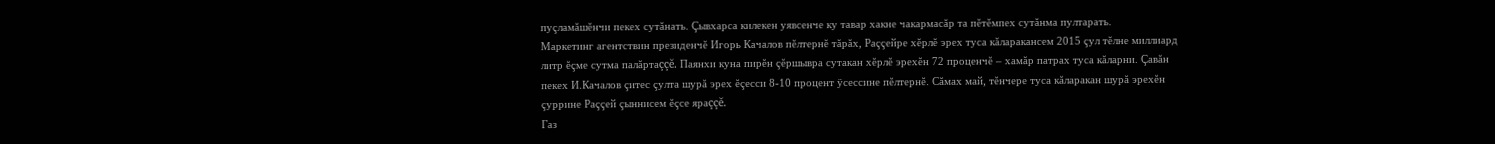пуçламăшĕнчи пекех сутăнать. Çывхарса килекен уявсенче ку тавар хакне чакармасăр та пĕтĕмпех сутăнма пултарать.
Маркетинг агентствин президенчĕ Игорь Качалов пĕлтернĕ тăрăх, Раççейре хĕрлĕ эрех туса кăларакансем 2015 çул тĕлне миллиард литр ĕçме сутма палăртаççĕ. Паянхи куна пирĕн çĕршывра сутакан хĕрлĕ эрехĕн 72 проценчĕ – хамăр патрах туса кăларни. Çавăн пекех И.Качалов çитес çулта шурă эрех ĕçесси 8-10 процент ÿсессине пĕлтернĕ. Сăмах май, тĕнчере туса кăларакан шурă эрехĕн çуррине Раççей çыннисем ĕçсе яраççĕ.
Газ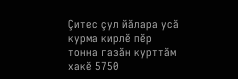Çитес çул йăлара усă курма кирлĕ пĕр тонна газăн курттăм хакĕ 5750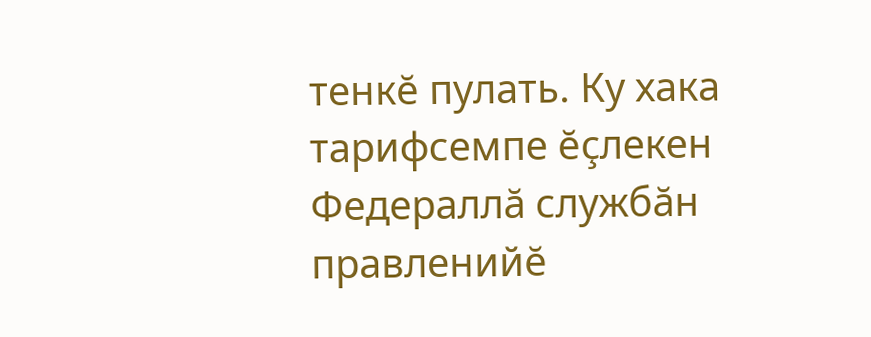тенкĕ пулать. Ку хака тарифсемпе ĕçлекен Федераллă службăн правленийĕ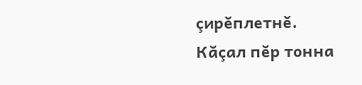çирĕплетнĕ. Кăçал пĕр тонна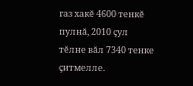газ хакĕ 4600 тенкĕ пулнă, 2010 çул тĕлне вăл 7340 тенке çитмелле.